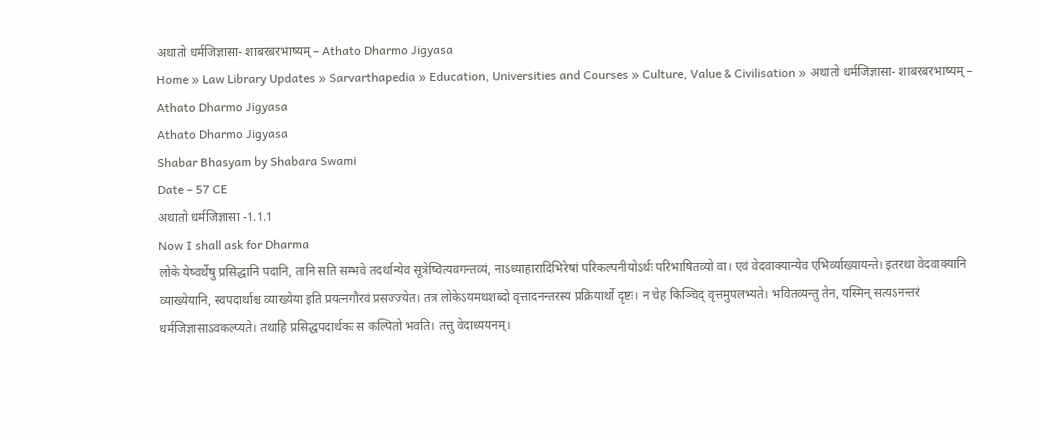अथातो धर्मजिज्ञासा- शाबरबरभाष्यम् – Athato Dharmo Jigyasa
Home » Law Library Updates » Sarvarthapedia » Education, Universities and Courses » Culture, Value & Civilisation » अथातो धर्मजिज्ञासा- शाबरबरभाष्यम् – Athato Dharmo Jigyasa
Athato Dharmo Jigyasa
Shabar Bhasyam by Shabara Swami
Date – 57 CE
अथातो धर्मजिज्ञासा -1.1.1
Now I shall ask for Dharma
लोके येष्वर्थेषु प्रसिद्धानि पदानि, तानि सति सम्भवे तदर्थान्येव सूत्रेष्वित्यवगन्तव्यं, नाऽध्याहारादिभिरेषां परिकल्पनीयोऽर्थः परिभाषितव्यो वा। एवं वेदवाक्यान्येव एभिर्व्याख्यायन्ते। इतरथा वेदवाक्यानि व्याख्येयानि, स्वपदार्थाश्च व्याख्येया इति प्रयत्नगौरवं प्रसज्ज्येत। तत्र लोकेऽयमथशब्दो वृत्तादनन्तरस्य प्रक्रियार्थो दृष्टः। न चेह किञ्चिद् वृत्तमुपलभ्यते। भवितव्यन्तु तेन, यस्मिन् सत्यऽनन्तरं धर्मजिज्ञासाऽवकल्प्यते। तथाहि प्रसिद्धपदार्थकः स कल्पितो भवति। तत्तु वेदाध्ययनम्।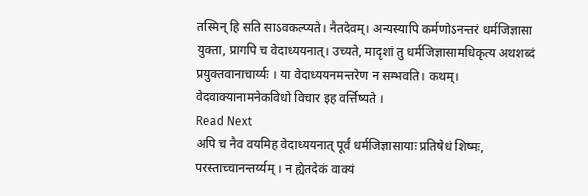तस्मिन् हि सति साऽवकल्प्यते। नैतदेवम्। अन्यस्यापि कर्मणोऽनन्तरं धर्मजिज्ञासा युक्ता, प्रागपि च वेदाध्ययनात्। उच्यते, मादृशां तु धर्मजिज्ञासामधिकृत्य अथशब्दं प्रयुक्तवानाचार्य्यः । या वेदाध्ययनमन्तरेण न सम्भवति। कथम्। वेदवाक्यानामनेकविधो विचार इह वर्त्तिष्यते ।
Read Next
अपि च नैव वयमिह वेदाध्ययनात् पूर्वं धर्मजिज्ञासायाः प्रतिषेधं शिष्मः, परस्ताच्चानन्तर्य्यम् । न ह्येतदेकं वाक्यं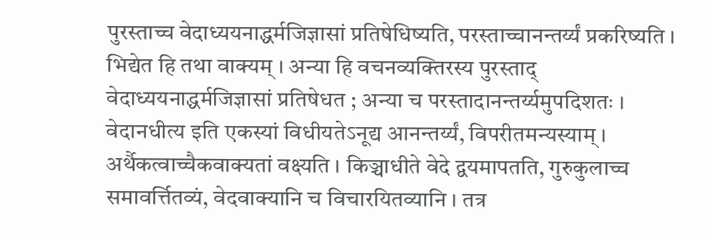पुरस्ताच्च वेदाध्ययनाद्धर्मजिज्ञासां प्रतिषेधिष्यति, परस्ताच्चानन्तर्य्यं प्रकरिष्यति । भिद्येत हि तथा वाक्यम् । अन्या हि वचनव्यक्तिरस्य पुरस्ताद् वेदाध्ययनाद्धर्मजिज्ञासां प्रतिषेधत ; अन्या च परस्तादानन्तर्य्यमुपदिशतः । वेदानधीत्य इति एकस्यां विधीयतेऽनूद्य आनन्तर्य्यं, विपरीतमन्यस्याम् । अर्थैकत्वाच्चैकवाक्यतां वक्ष्यति । किञ्चाधीते वेदे द्वयमापतति, गुरुकुलाच्च समावर्त्तितव्यं, वेदवाक्यानि च विचारयितव्यानि । तत्र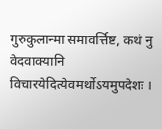गुरुकुलान्मा समावर्त्तिष्ट, कथं नु वेदवाक्यानि विचारयेदित्येवमर्थोऽयमुपदेशः ।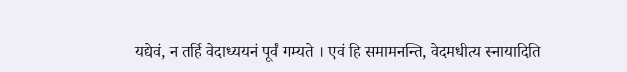यद्येवं, न तर्हि वेदाध्ययनं पूर्वं गम्यते । एवं हि समामनन्ति, वेदमधीत्य स्नायादिति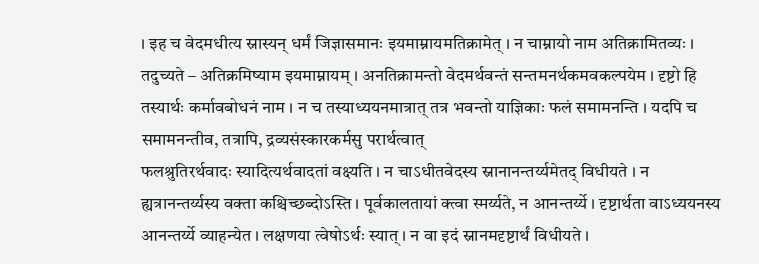। इह च वेदमधीत्य स्नास्यन् धर्मं जिज्ञासमानः इयमाम्नायमतिक्रामेत् । न चाम्नायो नाम अतिक्रामितव्यः । तदुच्यते – अतिक्रमिष्याम इयमाम्नायम् । अनतिक्रामन्तो वेदमर्थवन्तं सन्तमनर्थकमवकल्पयेम । दृष्टो हि तस्यार्थः कर्मावबोधनं नाम । न च तस्याध्ययनमात्रात् तत्र भवन्तो याज्ञिकाः फलं समामनन्ति । यदपि च समामनन्तीव, तत्रापि, द्रव्यसंस्कारकर्मसु परार्थत्वात्
फलश्रुतिरर्थवादः स्यादित्यर्थवादतां वक्ष्यति । न चाऽधीतवेदस्य स्नानानन्तर्य्यमेतद् विधीयते । न ह्यत्रानन्तर्य्यस्य वक्ता कश्चिच्छब्दोऽस्ति । पूर्वकालतायां क्त्वा स्मर्य्यते, न आनन्तर्य्ये । दृष्टार्थता वाऽध्ययनस्य आनन्तर्य्ये व्याहन्येत । लक्षणया त्वेषोऽर्थः स्यात् । न वा इदं स्नानमदृष्टार्थं विधीयते ।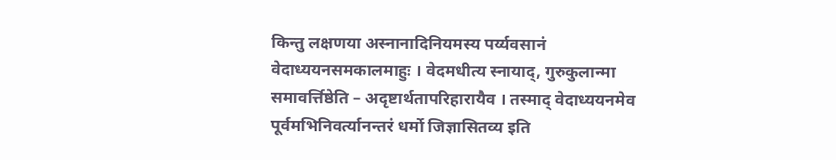किन्तु लक्षणया अस्नानादिनियमस्य पर्य्यवसानं वेदाध्ययनसमकालमाहुः । वेदमधीत्य स्नायाद्, गुरुकुलान्मा समावर्त्तिष्ठेति – अदृष्टार्थतापरिहारायैव । तस्माद् वेदाध्ययनमेव पूर्वमभिनिवर्त्यानन्तरं धर्मो जिज्ञासितव्य इति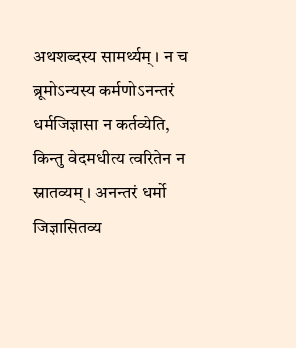अथशब्दस्य सामर्थ्यम् । न च ब्रूमोऽन्यस्य कर्मणोऽनन्तरं धर्मजिज्ञासा न कर्तव्येति, किन्तु वेदमधीत्य त्वरितेन न स्नातव्यम् । अनन्तरं धर्मो जिज्ञासितव्य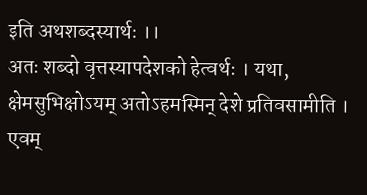इति अथशब्दस्यार्थः ।।
अतः शब्दो वृत्तस्यापदेशको हेत्वर्थः । यथा, क्षेमसुभिक्षोऽयम् अतोऽहमस्मिन् देशे प्रतिवसामीति । एवम्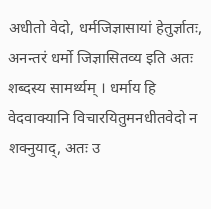अधीतो वेदो, धर्मजिज्ञासायां हेतुर्ज्ञातः, अनन्तरं धर्मो जिज्ञासितव्य इति अतः शब्दस्य सामर्थ्यम् । धर्माय हि वेदवाक्यानि विचारयितुमनधीतवेदो न शक्नुयाद्, अतः उ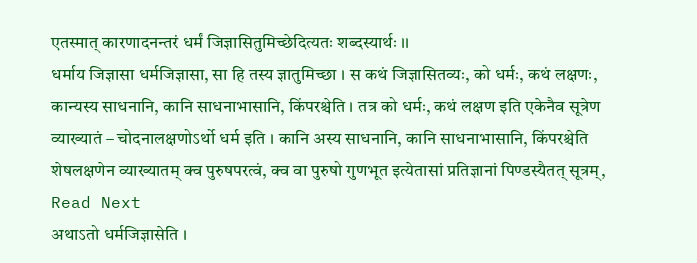एतस्मात् कारणादनन्तरं धर्मं जिज्ञासितुमिच्छेदित्यतः शब्दस्यार्थः ।।
धर्माय जिज्ञासा धर्मजिज्ञासा, सा हि तस्य ज्ञातुमिच्छा । स कथं जिज्ञासितव्यः, को धर्मः, कथं लक्षणः, कान्यस्य साधनानि, कानि साधनाभासानि, किंपरश्चेति । तत्र को धर्मः, कथं लक्षण इति एकेनैव सूत्रेण व्याख्यातं – चोदनालक्षणोऽर्थो धर्म इति । कानि अस्य साधनानि, कानि साधनाभासानि, किंपरश्चेति शेषलक्षणेन व्याख्यातम् क्व पुरुषपरत्वं, क्व वा पुरुषो गुणभूत इत्येतासां प्रतिज्ञानां पिण्डस्यैतत् सूत्रम्,
Read Next
अथाऽतो धर्मजिज्ञासेति ।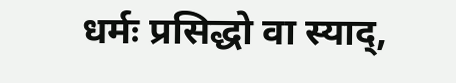धर्मः प्रसिद्धो वा स्याद्,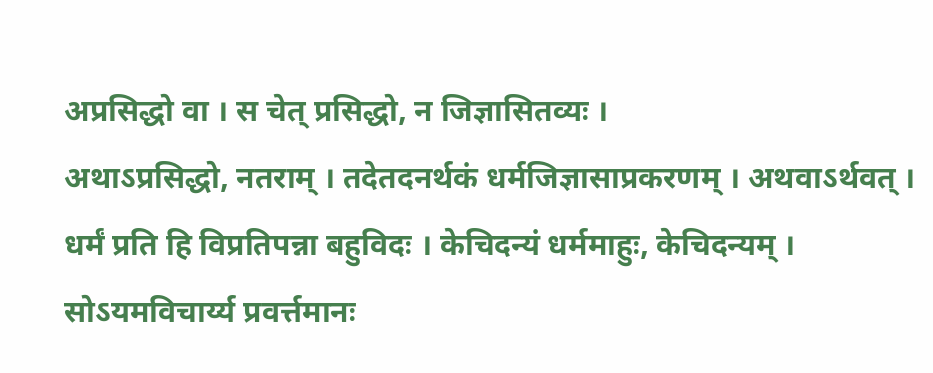अप्रसिद्धो वा । स चेत् प्रसिद्धो, न जिज्ञासितव्यः ।
अथाऽप्रसिद्धो, नतराम् । तदेतदनर्थकं धर्मजिज्ञासाप्रकरणम् । अथवाऽर्थवत् । धर्मं प्रति हि विप्रतिपन्ना बहुविदः । केचिदन्यं धर्ममाहुः, केचिदन्यम् । सोऽयमविचार्य्य प्रवर्त्तमानः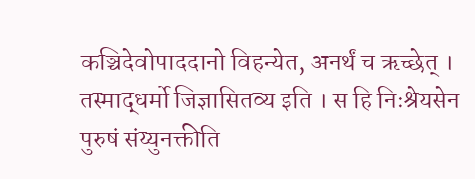कञ्चिदेवोपाददानो विहन्येत, अनर्थं च ऋच्छेत् । तस्माद्धर्मो जिज्ञासितव्य इति । स हि निःश्रेयसेन पुरुषं संय्युनक्तीति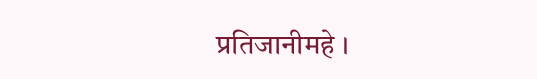प्रतिजानीमहे ।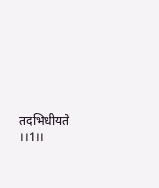तदभिधीयते ।।1।।